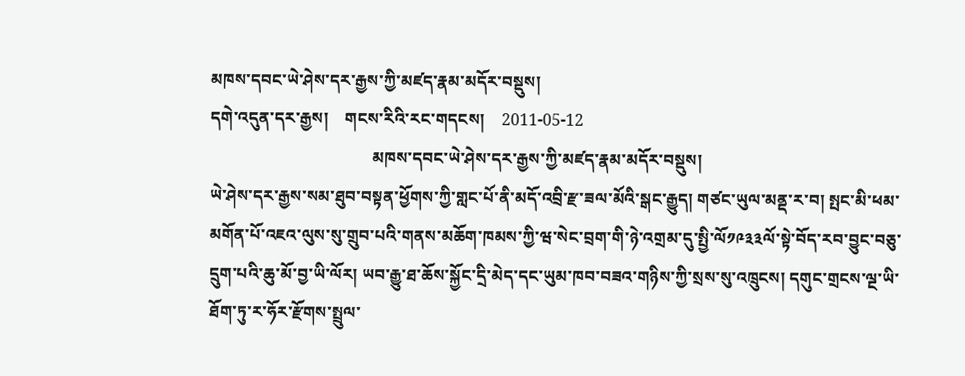མཁས་དབང་ཡེ་ཤེས་དར་རྒྱས་ཀྱི་མཛད་རྣམ་མདོར་བསྡུས།
དགེ་འདུན་དར་རྒྱས།    གངས་རིའི་རང་གདངས།    2011-05-12
                                       མཁས་དབང་ཡེ་ཤེས་དར་རྒྱས་ཀྱི་མཛད་རྣམ་མདོར་བསྡུས།
ཡེ་ཤེས་དར་རྒྱས་སམ་ཐུབ་བསྟན་ཕྱོགས་ཀྱི་གླང་པོ་ནི་མདོ་འབྲི་རྫ་ཟལ་མོའི་སྒང་རྒྱུད། གཙང་ཡུལ་མནྡ་ར་བ། སྤང་མི་ཕམ་མགོན་པོ་འཇའ་ལུས་སུ་གྲུབ་པའི་གནས་མཆོག་ཁམས་ཀྱི་ཝ་སེང་བྲག་གི་ཉེ་འགྲམ་དུ་སྤྱི་ལོ༡༩༣༣ལོ་སྟེ་བོད་རབ་བྱུང་བཅུ་དྲུག་པའི་ཆུ་མོ་བྱ་ཡི་ལོར། ཡབ་རྒྱུ་ཐ་ཆོས་སྐྱོང་དྲི་མེད་དང་ཡུམ་ཁབ་བཟའ་གཉིས་ཀྱི་སྲས་སུ་འཁྲུངས། དགུང་གྲངས་ལྔ་ཡི་ཐོག་ཏུ་ར་ཧོར་རྫོགས་སྤྲུལ་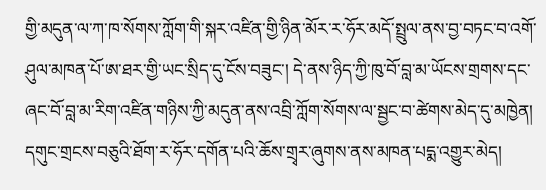གྱི་མདུན་ལ་ཀ་ཁ་སོགས་ཀློག་གི་སྐར་འཛིན་གྱི་ཉིན་མོར་ར་ཧོར་མདོ་སྤྲུལ་ནས་བྱ་བཏང་བ་འགོ་ཤུལ་མཁན་པོ་ཨ་ཐར་གྱི་ཡང་སྲིད་དུ་ངོས་བཟུང་། དེ་ནས་ཉིད་ཀྱི་ཁུ་བོ་བླ་མ་ཡོངས་གྲགས་དང་ཞང་བོ་བླ་མ་རིག་འཛིན་གཉིས་ཀྱི་མདུན་ནས་འབྲི་ཀློག་སོགས་ལ་སྦྱང་བ་ཚེགས་མེད་དུ་མཁྱེན། དགུང་གྲངས་བཅུའི་ཐོག་ར་ཧོར་དགོན་པའི་ཆོས་གྲྭར་ཞུགས་ནས་མཁན་པདྨ་འགྱུར་མེད།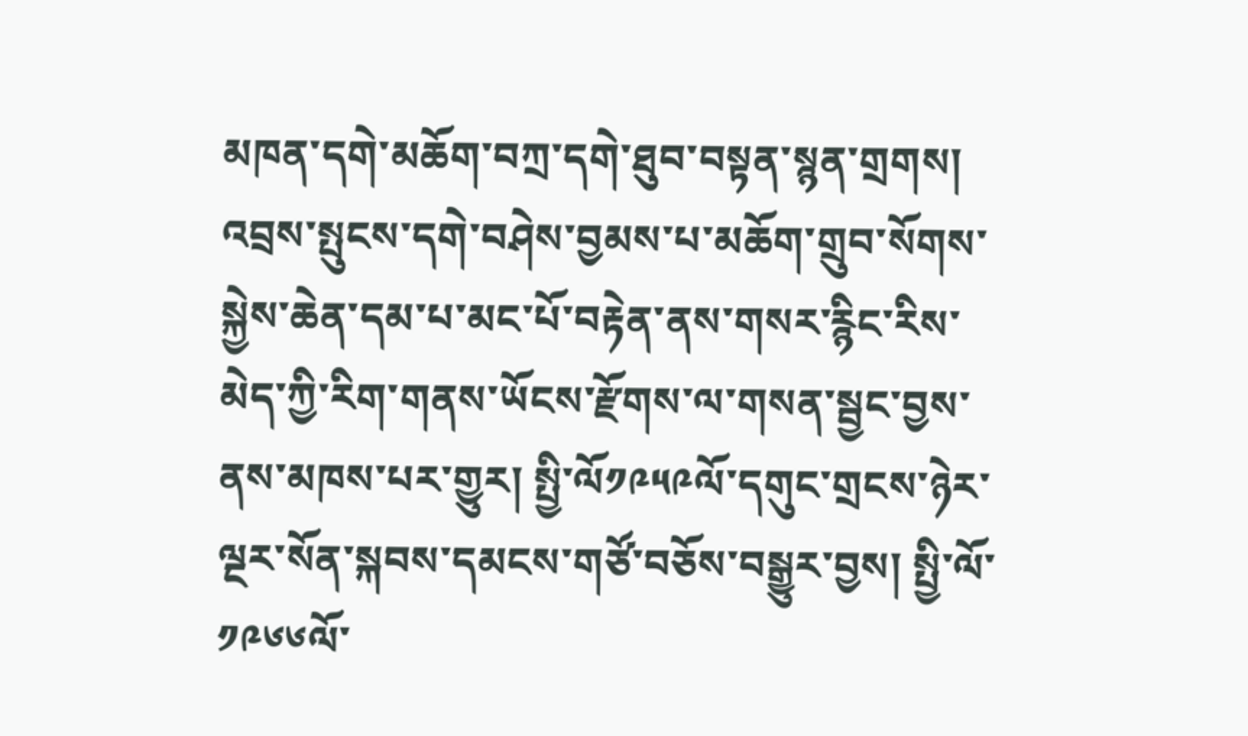མཁན་དགེ་མཆོག་བཀྲ་དགེ་ཐུབ་བསྟན་སྙན་གྲགས། འབྲས་སྤུངས་དགེ་བཤེས་བྱམས་པ་མཆོག་གྲུབ་སོགས་སྐྱེས་ཆེན་དམ་པ་མང་པོ་བརྟེན་ནས་གསར་རྙིང་རིས་མེད་ཀྱི་རིག་གནས་ཡོངས་རྫོགས་ལ་གསན་སྦྱང་བྱས་ནས་མཁས་པར་གྱུར། སྤྱི་ལོ༡༩༥༩ལོ་དགུང་གྲངས་ཉེར་ལྔར་སོན་སྐབས་དམངས་གཙོ་བཅོས་བསྒྱུར་བྱས། སྤྱི་ལོ་༡༩༦༦ལོ་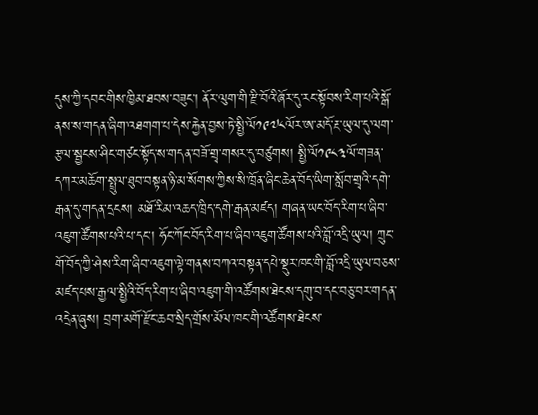དུས་ཀྱི་དབང་གིས་ཁྱིམ་ཐབས་བཟུང་། ནོར་ལུག་གི་རྫི་བོའི་ཞོར་དུ་རང་སྟོབས་རིག་པའི་སྒོ་ནས་ས་གདན་ཞིག་འཐགག་པ་དེས་རྐྱེན་བྱས་ཏེ་སྤྱི་ལོ༡༩༧༨ལོར་ཨ་མདོ་རྔ་ཡུལ་དུ་ལག་རྩལ་སྦྱངས་ཤིང་གཙང་སྟོད་ས་གདན་བཟོ་གྲྭ་གསར་དུ་བཙུགས། སྤྱི་ལོ༡༩༨༣ལོ་གཟན་དཀར་མཆོག་སྤྲུལ་ཐུབ་བསྟན་ཉི་མ་སོགས་ཀྱིས་སི་ཁྲོན་ཞིང་ཆེན་བོད་ཡིག་སློབ་གྲྭའི་དགེ་རྒན་དུ་གདན་དྲངས། མཐོ་རིམ་འཆད་ཁྲིད་དགེ་རྒན་མཛད། གཞན་ཡང་བོད་རིག་པ་ཞིབ་འཇུག་ཚོགས་པའི་པ་དང་། ཧོང་ཀོང་བོད་རིག་པ་ཞིབ་འཇུག་ཚོགས་པའི་བློ་འདྲི་ཡུལ། ཀྲུང་གོ་བོད་ཀྱི་ཤེས་རིག་ཞིབ་འཇུག་ལྟེ་གནས་བཀའ་བསྟན་དཔེ་སྡུར་ཁང་གི་བློ་འདྲི་ཡུལ་བཅས་མཛད་པས་རྒྱལ་སྤྱིའི་བོད་རིག་པ་ཞིབ་འཇུག་གི་འཚོགས་ཐེངས་དགུ་བ་དང་བཅུ་བར་གདན་འདྲེན་ཞུས། བྲག་མགོ་རྫོང་ཆབ་སྲིད་གྲོས་མོལ་ཁང་གི་འཚོགས་ཐེངས་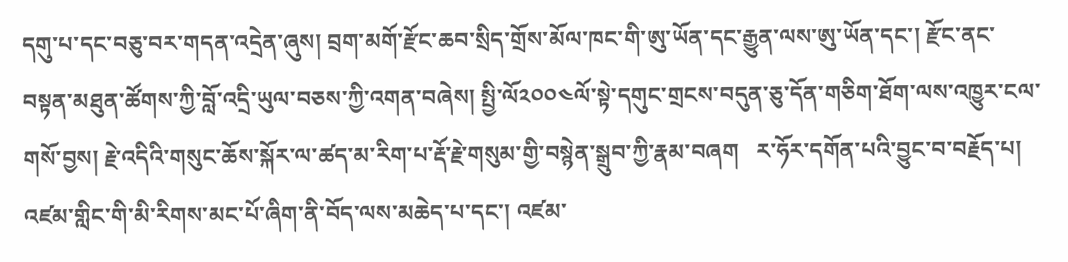དགུ་པ་དང་བཅུ་བར་གདན་འདྲེན་ཞུས། བྲག་མགོ་རྫོང་ཆབ་སྲིད་གྲོས་མོལ་ཁང་གི་ཨུ་ཡོན་དང་རྒྱུན་ལས་ཨུ་ཡོན་དང་། རྫོང་ནང་བསྟན་མཐུན་ཚོགས་ཀྱི་བློ་འདྲི་ཡུལ་བཅས་ཀྱི་འགན་བཞེས། སྤྱི་ལོ༢༠༠༤ལོ་སྟེ་དགུང་གྲངས་བདུན་ཅུ་དོན་གཅིག་ཐོག་ལས་འཁྱུར་ངལ་གསོ་བྱས། རྗེ་འདིའི་གསུང་ཆོས་སྐོར་ལ་ཚད་མ་རིག་པ་རྡོ་རྗེ་གསུམ་གྱི་བསྙེན་སྒྲུབ་ཀྱི་རྣམ་བཞག   ར་ཧོར་དགོན་པའི་བྱུང་བ་བརྗོད་པ། འཛམ་གླིང་གི་མི་རིགས་མང་པོ་ཞིག་ནི་བོད་ལས་མཆེད་པ་དང་། འཛམ་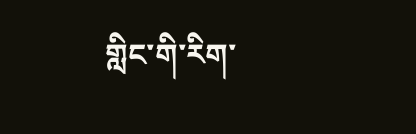གླིང་གི་རིག་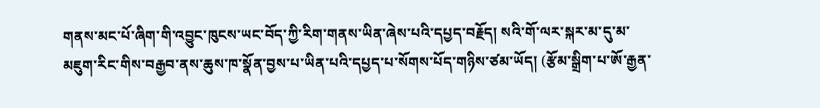གནས་མང་པོ་ཞིག་གི་འབྱུང་ཁུངས་ཡང་བོད་ཀྱི་རིག་གནས་ཡིན་ཞེས་པའི་དཔྱད་བརྗོད། སའི་གོ་ལར་སྐར་མ་དུ་མ་མཇུག་རིང་གིས་བརྒྱབ་ནས་ཆུས་ཁ་སྣོན་བྱས་པ་ཡིན་པའི་དཔྱད་པ་སོགས་པོད་གཉིས་ཙམ་ཡོད། (རྩོམ་སྒྲིག་པ་ཨོ་རྒྱན་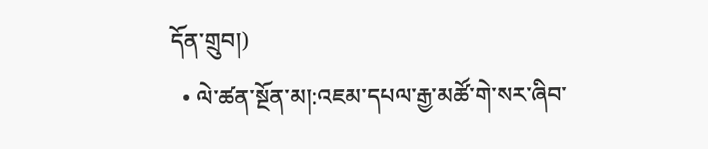དོན་གྲུབ།)
  • ལེ་ཚན་སྔོན་མ།:འཇམ་དཔལ་རྒྱ་མཚོ་གེ་སར་ཞིབ་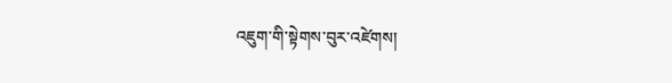འཇུག་གི་སྟེགས་བུར་འཛེགས།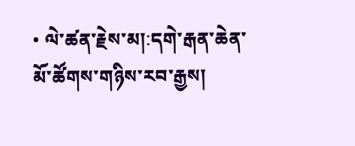• ལེ་ཚན་རྗེས་མ།:དགེ་རྒན་ཆེན་མོ་ཚོགས་གཉིས་རབ་རྒྱས།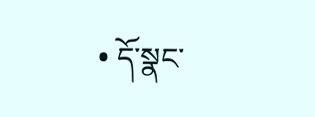• དོ་སྣང་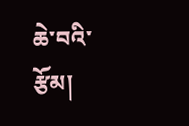ཆེ་བའི་རྩོམ།